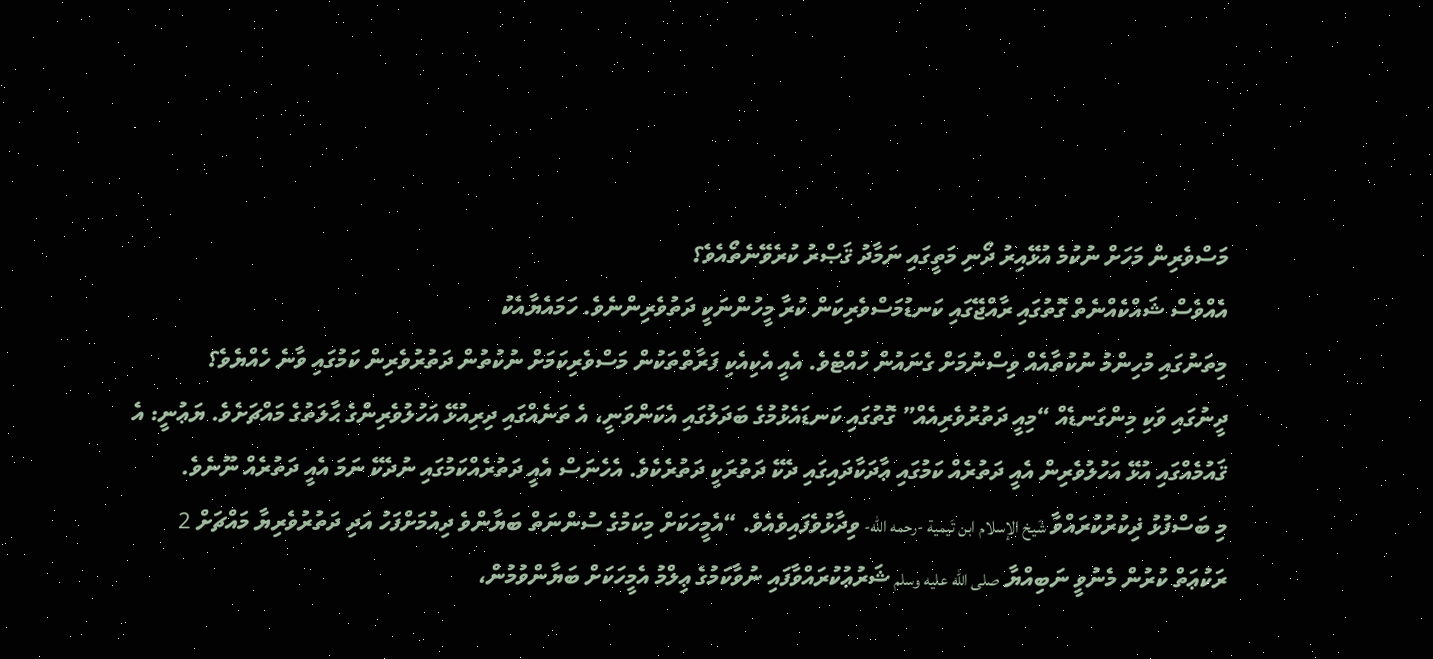މަސްވެރިން މަހަށް ނުކުމެ އުޅޭއިރު ދޯނި މަތީގައި ނަމާދު ޤަޞްރު ކުރެވޭނެތޯއެވެ؟
އެއްވެސް ޝައްކެއްނެތް ގޮތުގައި ރާއްޖޭގައި ކަނޑުމަސްވެރިކަން ކުރާ މީހުންނަކީ ދަތުވެރިންނެވެ. ހަމައެޔާއެކު
މިތަނުގައި މުހިންމު ނުކުތާއެއް ވިސްނުމަށް ގެނައުން ހުއްޓެވެ. އެއީ އެކިއެކި ފަރާތްތަކުން މަސްވެރިކަމަށް ނުކުތުން ދަތުރުވެރިން ކަމުގައި ވާނެ ހެއްޔެވެ؟
ދީނުގައި ވަކި މިންގަނޑެއް “މިއީ ދަތުރުވެރިއެއް” ގޮތުގައި ކަނޑައެޅުމުގެ ބަދަލުގައި އެކަންވަނީ، އެ ތަނެއްގައި ދިރިއުޅޭ އަހުލުވެރިންގެ ޙާލަތުގެ މައްޗަށެވެ. ޔަޢުނީ: އެ ޤައުމެއްގައި އުޅޭ އަހުލުވެރިން އެއީ ދަތުރެއް ކަމުގައި ޢާދަކާދައިގައި ދެކޭ ދަތުރަކީ ދަތުރެކެވެ. އެހެނަސް އެއީ ދަތުރެއްކަމުގައި ނުދެކޭ ނަމަ އެއީ ދަތުރެއް ނޫނެވެ.
މި ބަސްފުޅު ޛިކުރުކުރައްވާ شَيخ الإسلام ابن تَيمية -رحمه الله- ވިދާޅުވެފައިވެއެވެ. “އެމީހަކަށް މިކަމުގެ ސުންނަތް ބަޔާންވެ ދިއުމަށްފަހު އަދި ދަތުރުވެރިޔާ މައްޗަށް 2 ރަކުޢަތް ކުރުން މެނުވީ ނަބިއްޔާ صلى الله عليه وسلم ޝަރުޢުކުރައްވާފައި ނުވާކަމުގެ ޢިލްމު އެމީހަކަށް ބަޔާންވުމުން،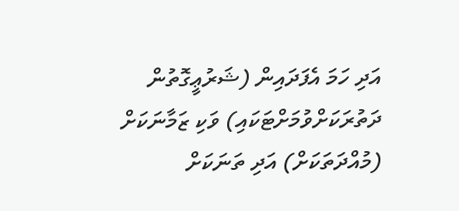އަދި ހަމަ އެފަދައިން (ޝަރުޢީގޮތުން ދަތުރަކަށްވުމަށްޓަކައި) ވަކި ޒަމާނަކަށް (މުއްދަތަކަށް) އަދި ތަނަކަށް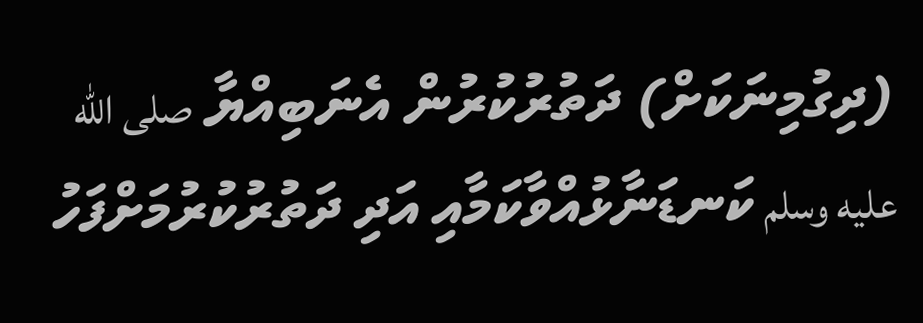(ދިގުމިނަކަށް) ދަތުރުކުރުން އެނަބިއްޔާ صلى الله عليه وسلم ކަނޑަނާޅުއްވާކަމާއި އަދި ދަތުރުކުރުމަށްފަހު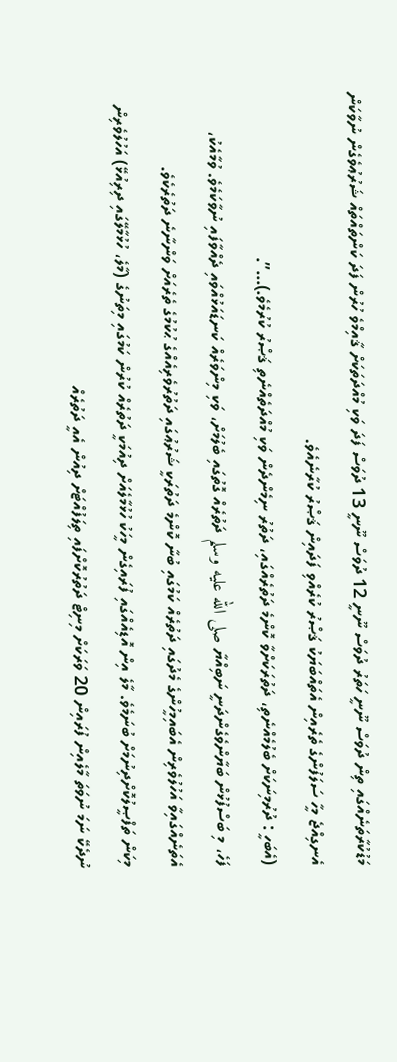މަޑުކުރާތަނެއްގައި ތިން ދުވަސް ނޫނީ ހަތަރު ދުވަސް ނޫނީ 12 ދުވަސް ނޫނީ 13 ދުވަސް ފަދަ ވަކި މުއްދަތަކަށް ޤާއިމްވެ ހުރުން ފަދަ ކަންތައްތައް ޝަރުޢުވެގެން ނުވާކަން އެނގިއްޖެ މީހާ ސަލަފުންގެ ތެރެއިން އެތައްބަޔަކު ޤަޞްރު ކުރެއްވި ފަދައިން ޤަޞްރު ކުރާނެއެވެ.
(އެބަހީ : ދުރުމިނަކަށް ބެލުމެއްނެތި، ދަތުރަކަށްވާ ކޮންމެ ދަތުރެއްގައި، ދަތުރު ނިމެންދެން ވަކި މުއްދަތެއްނެތި ޤަޞްރު ކުރުމެވެ.)…”.
ފަހެ، މި ބަސްފުޅުން ބަޔާންވެގެންދަނީ ނަބިއްޔާ صلى الله عليه وسلم ދަތުރެއް ގޮތުގައި ބެލުމަށް، ވަކި މިންވަރެއް ކަނޑައަޅުއްވައި ދެއްވާފައި ނުވާކަމެވެ. ވުމާއެކު، އެތަނެއްގައިވާ އަހުލުވެރިން އެބައިމީހުންގެ މެދުގައި ދަތުރެއް ކަމުގައި ބުނާ ކޮންމެ ދަތުރަކީ ޝަރުޢުގައި ދަތުރުވެރިއެއްގެ ޙުކުމުގެ ތެރެއަށް ވަންނާނެ ދަތުރެކެވެ.
މިކަން ތަފްޞީލުކޮށްދިނުމަށް ބުނަމެވެ. މާލެ އިން އޮޑިއެއްގައި ފުރައިގެން މީހަކު ހުޅުމާލެއަށް ދިއުމަކީ ދަތުރެއް ކުރުން ކަމުގައި މިތަނުގެ (މާލެ، ހުޅުމާލޭގައި ދިރިއުޅޭ) އަހުލުވެރިން ނުދެކޭ ނަމަ ނުވަތަ މާލެއިން ފުރައިން 20 ވަރަކަށް މިނިޓް ދަތުރުކޮށްފައި ތިލަފުއްޓަށް ދިއުން އެއީ ދަތުރެއް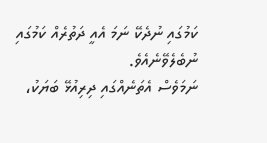ކަމުގައި ނުދެކޭ ނަމަ އެއީ ދަތުރެއް ކަމުގައި ނުބެލެވޭނެއެވެ.
ނަމަވެސް އެތަނެއްގައި ދިރިއުޅޭ ބަޔަކު،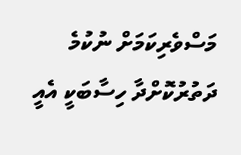މަސްވެރިކަމަށް ނުކުމެ ދަތުރުކޮށްދާ ހިސާބަކީ އެއީ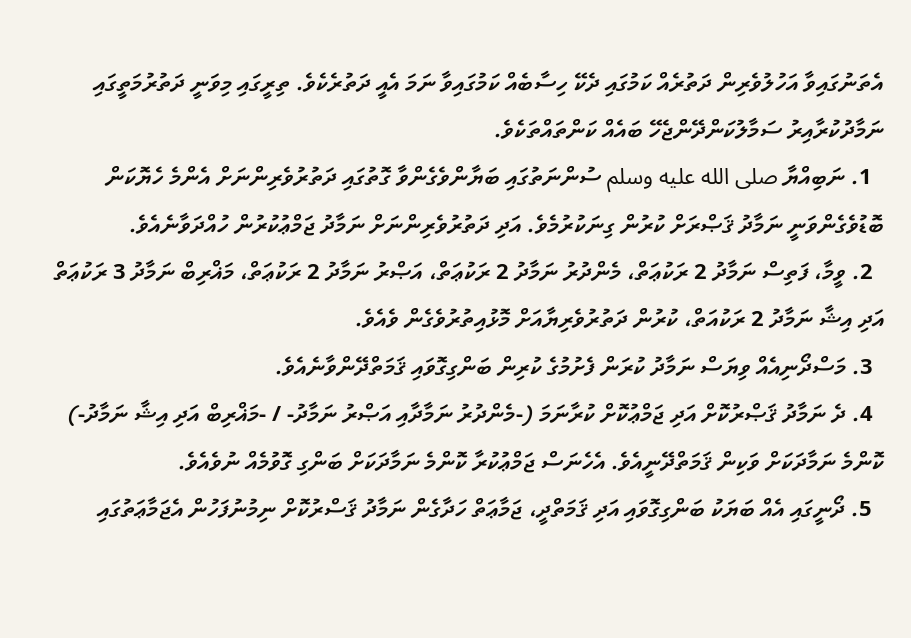އެތަނުގައިވާ އަހުލުވެރިން ދަތުރެއް ކަމުގައި ދެކޭ ހިސާބެއް ކަމުގައިވާ ނަމަ އެއީ ދަތުރެކެވެ. ތިރީގައި މިވަނީ ދަތުރުމަތީގައި ނަމާދުކުރާއިރު ސަމާލުކަންދޭންޖެހޭ ބައެއް ކަންތައްތަކެވެ.
  1. ނަބިއްޔާ صلى الله عليه وسلم ސުންނަތުގައި ބަޔާންވެގެންވާ ގޮތުގައި ދަތުރުވެރިންނަށް އެންމެ ހެޔޮކަން ބޮޑުވެގެންވަނީ ނަމާދު ޤަޞްރަށް ކުރުން ގިނަކުރުމެވެ. އަދި ދަތުރުވެރިންނަށް ނަމާދު ޖަމްޢުކުރުން ހުއްދަވާނެއެވެ.
  2. ވީމާ، ފަތިސް ނަމާދު 2 ރަކުޢަތް، މެންދުރު ނަމާދު 2 ރަކުޢަތް، އަޞްރު ނަމާދު 2 ރަކުޢަތް، މަޣްރިބް ނަމާދު 3 ރަކުޢަތް އަދި އިޝާ ނަމާދު 2 ރަކުއަތް، ކުރުން ދަތުރުވެރިޔާއަށް މޮޅުއިތުރުވެގެން ވެއެވެ.
  3. މަސްދޯނިއެއް ވިޔަސް ނަމާދު ކުރަން ފެށުމުގެ ކުރިން ބަންގިގޮވައި ޤަމަތްދޭންވާނެއެވެ.
  4. ދެ ނަމާދު ޤަޞްރުކޮށް އަދި ޖަމްޢުކޮށް ކުރާނަމަ (-މެންދުރު ނަމާދާއި އަޞްރު ނަމާދު- / -މަޣްރިބް އަދި އިޝާ ނަމާދު-) ކޮންމެ ނަމާދަކަށް ވަކިން ޤަމަތްދޭނީއެވެ. އެހެނަސް ޖަމްޢުކުރާ ކޮންމެ ނަމާދަކަށް ބަންގި ގޮވުމެއް ނުވެއެވެ.
  5. ދޯނީގައި އެއް ބަޔަކު ބަންގިގޮވައި އަދި ޤަމަތްދީ، ޖަމާޢަތް ހަދާގެން ނަމާދު ޤަސްރުކޮށް ނިމުނުފަހުން އެޖަމާޢަތުގައި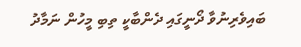ބައިވެރިނުވާ ދޯނީގައި ދެންބާކީ ތިބި މީހުން ނަމާދު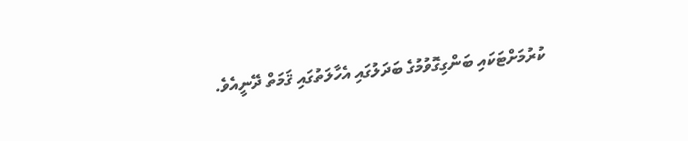ކުރުމަށްޓަކައި ބަންގިގޮވުމުގެ ބަދަލުގައި އެހާލަތުގައި ޤަމަތް ދޭނީއެވެ.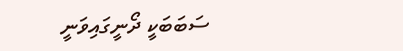ސަބަބަކީ ދޯނީގައިވަނީ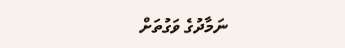ނަމާދުގެ ވަގުތަށް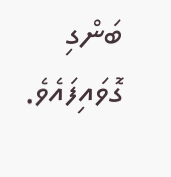ބަންގި ގޮވައިފައެވެ.